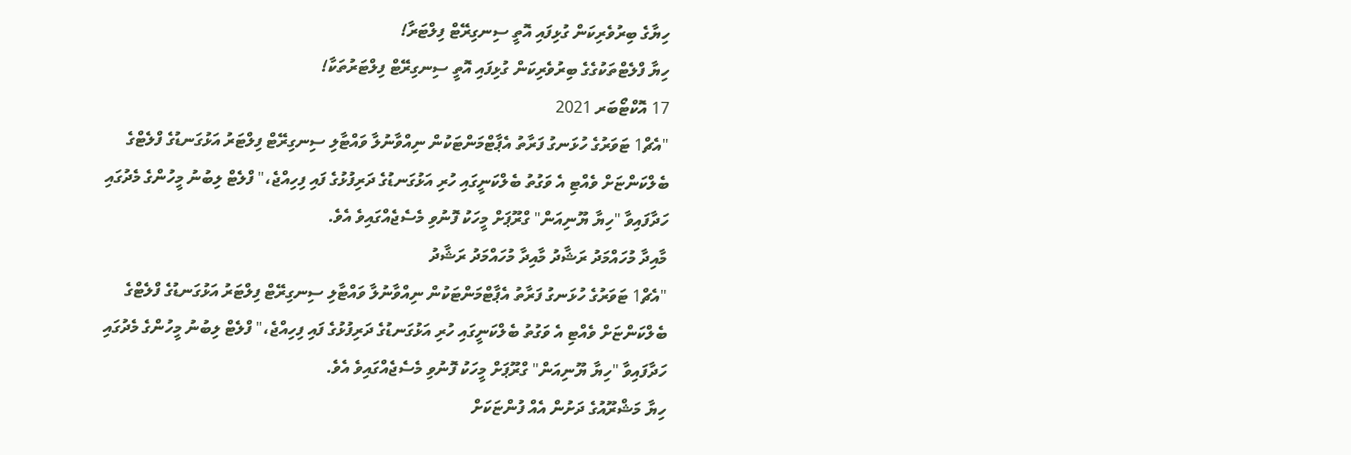ހިޔާގެ ބިރުވެރިކަން ގުޅިފައި އޮތީ ސިނގިރޭޓް ފިލްޓަރާ!
ހިޔާ ފްލެޓްތަކުގެގެ ބިރުވެރިކަން ގުޅިފައި އޮތީ ސިނގިރޭޓް ފިލްޓަރުތަކާ!
17 އޮކްޓޯބަރ 2021
"އެޗް1 ޓަވަރުގެ ހުޅަނގު ފަރާތު އެޕާޓްމަންޓަކުން ނިއްވާނުލާ ވައްޓާލި ސިނގިރޭޓް ފިލްޓަރު އަޅުގަނޑުގެ ފްލެޓްގެ ބެލްކަންޏަށް ވެއްޓި އެ ވަގުތު ބެލްކަނީގައި ހުރި އަޅުގަނޑުގެ ދަރިފުޅުގެ ފައި ފިހިއްޖެ،" ފްލެޓް ލިބުނު މީހުންގެ މެދުގައި ހަދާފައިވާ "ހިޔާ ޔޫނިއަން" ގްރޫޕަށް މީހަކު ފޮނުވި މެސެޖެއްގައިވެ އެވެ.
މާއިދާ މުހައްމަދު ރަޝާދު މާއިދާ މުހައްމަދު ރަޝާދު
"އެޗް1 ޓަވަރުގެ ހުޅަނގު ފަރާތު އެޕާޓްމަންޓަކުން ނިއްވާނުލާ ވައްޓާލި ސިނގިރޭޓް ފިލްޓަރު އަޅުގަނޑުގެ ފްލެޓްގެ ބެލްކަންޏަށް ވެއްޓި އެ ވަގުތު ބެލްކަނީގައި ހުރި އަޅުގަނޑުގެ ދަރިފުޅުގެ ފައި ފިހިއްޖެ،" ފްލެޓް ލިބުނު މީހުންގެ މެދުގައި ހަދާފައިވާ "ހިޔާ ޔޫނިއަން" ގްރޫޕަށް މީހަކު ފޮނުވި މެސެޖެއްގައިވެ އެވެ.
ހިޔާ މަޝްރޫއުގެ ދަށުން އެއް ފުންޏަކަށް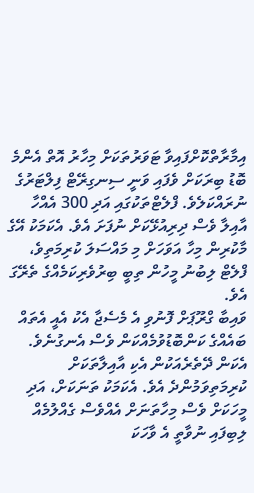އިމާރާތްކޮށްފައިވާ ޓަވަރުތަކަށް މިހާރު އޮތް އެންމެ ބޮޑު ބިރަކަށް ވެފައި ވަނީ ސިނގިރޭޓް ފިލްޓަރުގެ ނުރައްކަލެވެ. ފްލެޓްތަކުގައި އަދި 300 އެއްހާ އާއިލާ ވެސް ދިރިއުޅޭކަށް ނުފަށަ އެވެ. އެކަމަކު އޭގެ މާކުރިން މިހާ އަވަހަށް މި މައްސަލަ ކުރިމަތިވެ، ފްލެޓް ލިބުނު މީހުން ތިބީ ބިރުވެރިކަމެއްގެ ތެރޭގަ އެވެ.
ވައިބާ ގްރޫޕަށް ފޮނުވި އެ މެސެޖާ އެކު އެއީ އެތައް ބައެއްގެ ކަންބޮޑުވުމެއްކަން ވެސް އެނގުނެވެ. އެކަން ދޭތެރެއަކުން އެކި އާއިލާތަކަށް ކުރިމަތިވަމުންދެ އެވެ. އެކަމަކު ތަނަކަށް، އަދި މީހަކަށް ވެސް މިހާތަނަށް އެއްވެސް ގެއްލުމެއް ލިބިފައި ނުވާތީ އެ ވާހަކަ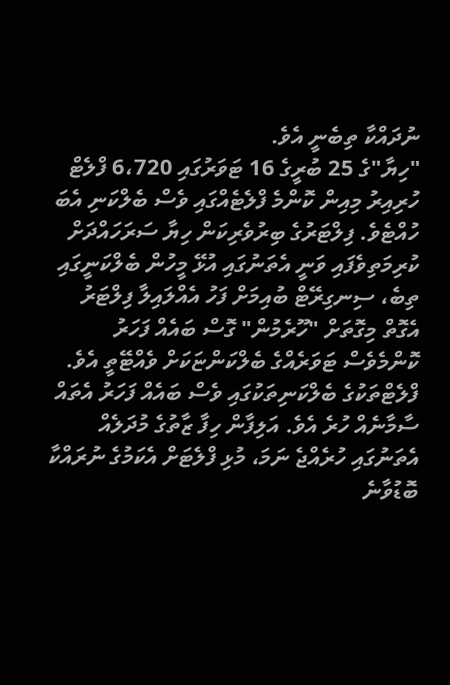ނުދައްކާ ތިބެނީ އެވެ.
"ހިޔާ"ގެ 25 ބުރީގެ 16 ޓަވަރުގައި 6،720 ފްލެޓް ހުރިއިރު މިއިން ކޮންމެ ފްލެޓެއްގައި ވެސް ބެލްކަނި އެބަ ހުއްޓެވެ. ފިލްޓަރުގެ ބިރުވެރިކަން ހިޔާ ސަރަހައްދަށް ކުރިމަތިވެފައި ވަނީ އެތަނުގައި އުޅޭ މީހުން ބެލްކަނީގައި ތިބެ، ސިނގިރޭޓް ބުއިމަށް ފަހު އެއްލައިލާ ފިލްޓަރު އެގޮތް މިގޮތަށް "ހޫރެމުން" ގޮސް ބައެއް ފަހަރު ކޮންމެވެސް ޓަވަރެއްގެ ބެލްކަންޏަކަށް ވެއްޓޭތީ އެވެ.
ފްލެޓްތަކުގެ ބެލްކަނިތަކުގައި ވެސް ބައެއް ފަހަރު އެތައް ސާމާނެއް ހުރެ އެވެ. އަލިފާން ހިފާ ޒާތުގެ މުދަލެއް އެތަނުގައި ހުރެއްޖެ ނަމަ، މުޅި ފްލެޓަށް އެކަމުގެ ނުރައްކާ ބޮޑުވާނެ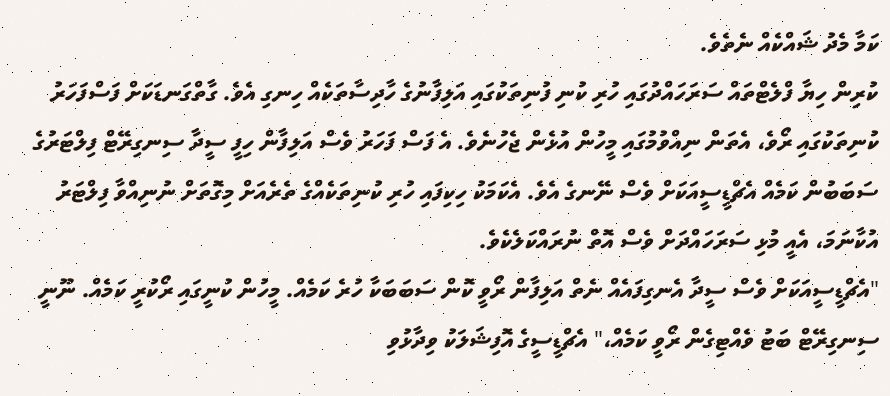ކަމާ މެދު ޝައްކެއް ނެތެވެ.
ކުރިން ހިޔާ ފްލެޓްތައް ސަރަހައްދުގައި ހުރި ކުނި ފުނިތަކުގައި އަލިފާނުގެ ހާދިސާތަކެއް ހިނގި އެވެ. ގާތްގަނޑަކަށް ފަސްފަހަރު ކުނިތަކުގައި ރޯވެ، އެތަން ނިއްވުމުގައި މީހުން އުޅެން ޖެހުނެވެ. އެ ފަސް ފަހަރު ވެސް އަލިފާން ހިފީ ސީދާ ސިނގިރޭޓް ފިލްޓަރުގެ ސަބަބުން ކަމެއް އެޗްޑީސީއަކަށް ވެސް ނޭނގެ އެވެ. އެކަމަކު ހިކިފައި ހުރި ކުނިތަކެއްގެ ތެރެއަށް މިގޮތަށް ނުނިއްވާ ފިލްޓަރު އުކާނަމަ، އެއީ މުޅި ސަރަހައްދަށް ވެސް އޮތް ނުރައްކަލެކެވެ.
"އެޗްޑީސީއަކަށް ވެސް ސީދާ އެނގިފައެއް ނެތް އަލިފާން ރޯވީ ކޮން ސަބަބަކާ ހުރެ ކަމެއް. މީހުން ކުނީގައި ރޯކުރީ ކަމެއް. ނޫނީ ސިނގިރޭޓް ބަޓު ވެއްޓިގެން ރޯވީ ކަމެއް،" އެޗްޑީސީގެ އޮފިޝަލަކު ވިދާޅުވި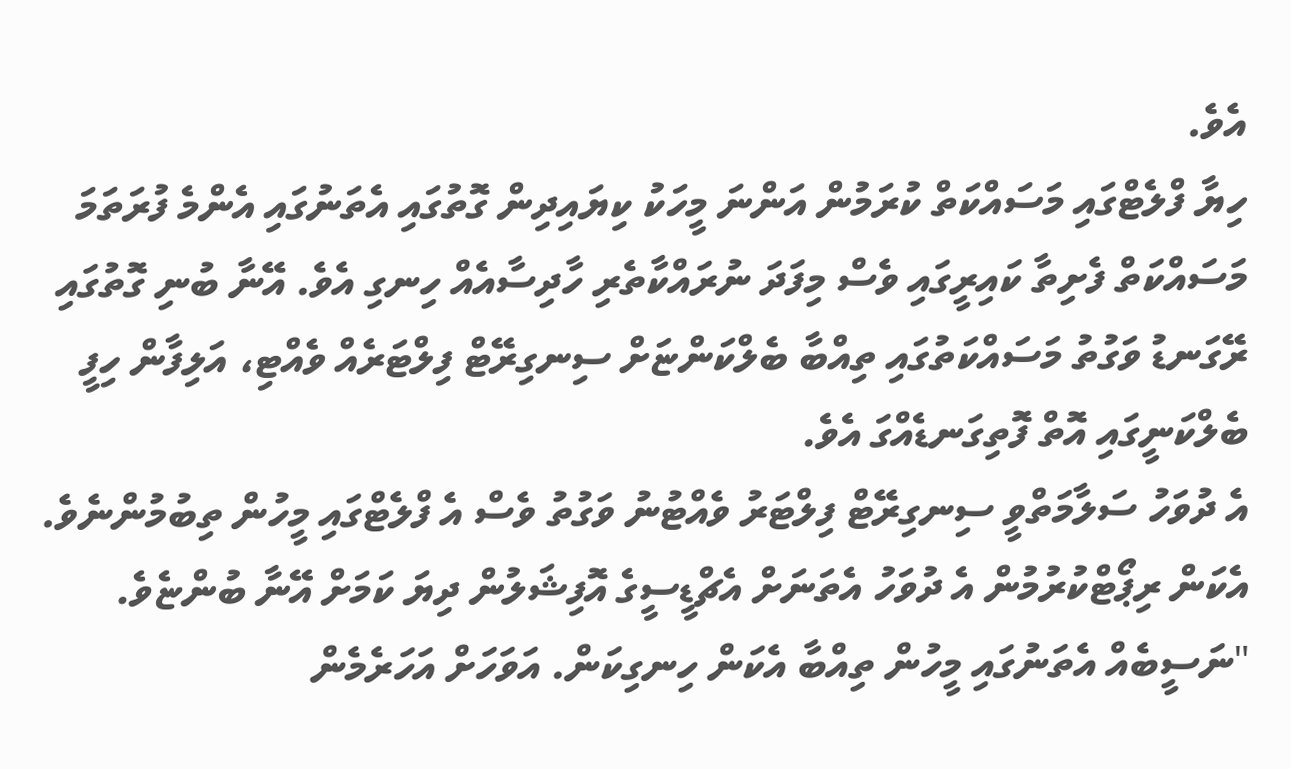އެވެ.
ހިޔާ ފްލެޓްގައި މަސައްކަތް ކުރަމުން އަންނަ މީހަކު ކިޔައިދިން ގޮތުގައި އެތަނުގައި އެންމެ ފުރަތަމަ މަސައްކަތް ފެށިތާ ކައިރީގައި ވެސް މިފަދަ ނުރައްކާތެރި ހާދިސާއެއް ހިނގި އެވެ. އޭނާ ބުނި ގޮތުގައި ރޭގަނޑު ވަގުތު މަސައްކަތުގައި ތިއްބާ ބެލްކަންޏަށް ސިނގިރޭޓް ފިލްޓަރެއް ވެއްޓި، އަލިފާން ހިފީ ބެލްކަނީގައި އޮތް ފޮތިގަނޑެއްގަ އެވެ.
އެ ދުވަހު ސަލާމަތްވީ ސިނގިރޭޓް ފިލްޓަރު ވެއްޓުނު ވަގުތު ވެސް އެ ފްލެޓްގައި މީހުން ތިބުމުންނެވެ. އެކަން ރިޕޯޓްކުރުމުން އެ ދުވަހު އެތަނަށް އެޗްޑީސީގެ އޮފިޝަލުން ދިޔަ ކަމަށް އޭނާ ބުންޏެވެ.
"ނަސީބެއް އެތަނުގައި މީހުން ތިއްބާ އެކަން ހިނގިކަން. އަވަހަށް އަހަރެމެން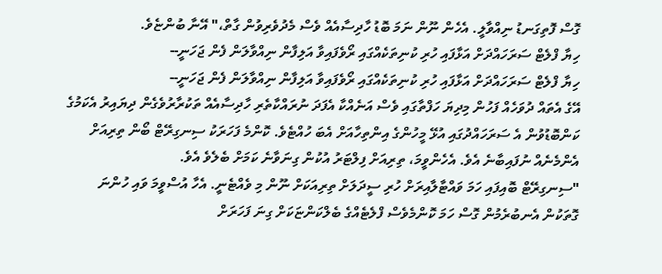ގޮސް ފޮތިގަނޑު ނިއްވާލީ. އެހެން ނޫން ނަމަ ބޮޑު ހާދިސާއެއް ވެސް މެދުވެރިވުން ގާތް،" އޭނާ ބުންޏެވެ.
ހިޔާ ފްލެޓް ސަރަހައްދަށް އަޅާފައި ހުރި ކުނިތަކެއްގައި ރޯވެފައިވާ އަލިފާން ނިއްވާލަން ފެން ޖަހަނީ--
ހިޔާ ފްލެޓް ސަރަހައްދަށް އަޅާފައި ހުރި ކުނިތަކެއްގައި ރޯވެފައިވާ އަލިފާން ނިއްވާލަން ފެން ޖަހަނީ--
އޭގެ އެތައް ދުވަހެއް ފަހުން މިދިޔަ ހަފްތާގައި ވެސް އަނެއްކާ އެފަދަ ނުރައްކާތެރި ހާދިސާއެއް ތަކުރާރުވެގެން ދިޔައިރު އެކަމުގެ ކަންބޮޑުވުން އެ ސަރަހައްދުގައި އުޅޭ މީހުންގެ އިންތިހާއަށް އެބަ ހުއްޓެވެ. ކޮންމެ ފަހަރަކު ސިނގިރޭޓް ބޯން ތިރިއަށް އެންމެނެއް ނުފައިބާނެ އެވެ. އެހެންވީމަ، ތިރިއަށް ފިލްޓަރު އުކުން ގިނަވާނެ ކަމަށް ބެލެވެ އެވެ.
"ސިނގިރޭޓް ބޮއިފައި ހަމަ ވައްޓާލާއިރަށް ހުރި ސީދަލަށް ތިރިއަކަށް ނޫން މި ވެއްޓެނީ. އެހާ އުސްވީމަ ވައި ހުންނަ ގޮތަކުން އެނބުރެމުން ގޮސް ހަމަ ކޮންމެވެސް ފްލެޓެއްގެ ބެލްކަންޏަކަށް ގިނަ ފަހަރަށް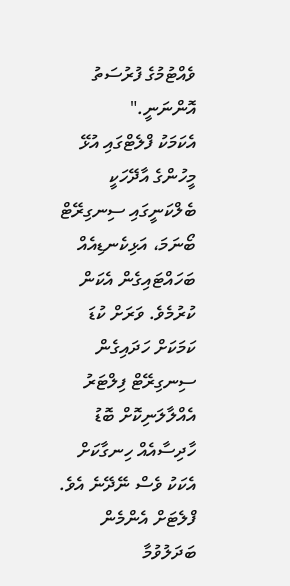ވެއްޓުމުގެ ފުރުސަތު އޮންނަނީ."
އެކަމަކު ފްލެޓްގައި އުޅޭ މީހުންގެ އާދޭހަކީ ބެލްކަނީގައި ސިނގިރޭޓް ބޯނަމަ، އަޅިކެނޑިއެއް ބަހައްޓައިގެން އެކަން ކުރުމެވެ. ވަރަށް ކުޑަ ކަމަކަށް ހަދައިގެން ސިނގިރޭޓް ފިލްޓަރު އެއްލާލަނިކޮށް ބޮޑު ހާދިސާއެއް ހިނގާކަށް އެކަކު ވެސް ނޭދޭނެ އެވެ.
ފްލެޓަށް އެންމެން ބަދަލުވުމާ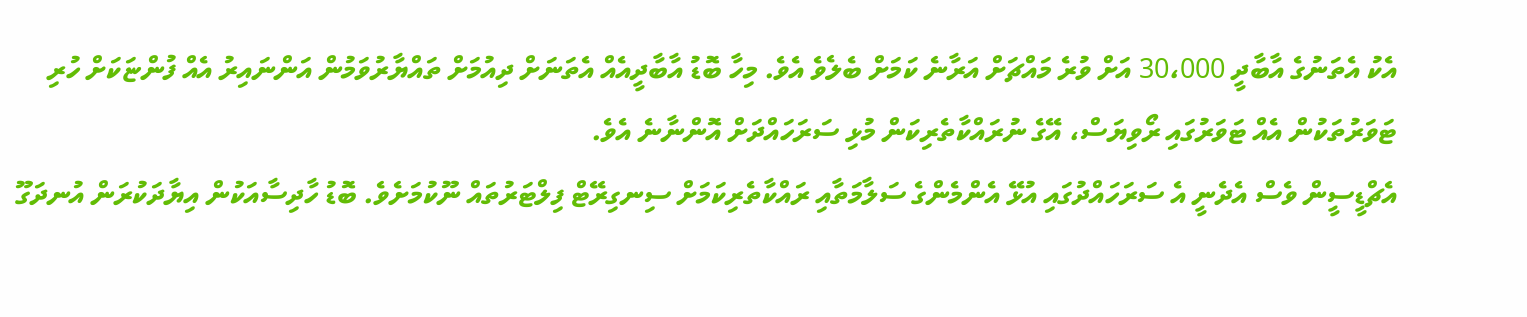އެކު އެތަނުގެ އާބާދީ 30،000 އަށް ވުރެ މައްޗަށް އަރާނެ ކަމަށް ބެލެވެ އެވެ. މިހާ ބޮޑު އާބާދީއެއް އެތަނަށް ދިއުމަށް ތައްޔާރުވަމުން އަންނައިރު އެއް ފުންޏަކަށް ހުރި ޓަވަރުތަކުން އެއް ޓަވަރުގައި ރޯވިޔަސް، އޭގެ ނުރައްކާތެރިކަން މުޅި ސަރަހައްދަށް އޮންނާނެ އެވެ.
އެޗްޑީސީން ވެސް އެދެނީ އެ ސަރަހައްދުގައި އުޅޭ އެންމެންގެ ސަލާމަތާއި ރައްކާތެރިކަމަށް ސިނގިރޭޓް ފިލްޓަރުތައް ނޫކުމަށެވެ. ބޮޑު ހާދިސާއަކުން އިޔާދަކުރަން އުނދަގޫ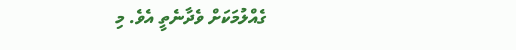ގެއްލުމަކަށް ވެދާނެތީ އެވެ. މި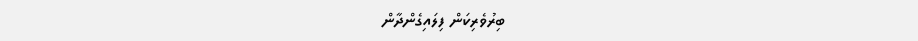ބިރުވެރިކަން ފިލައިގެންދާން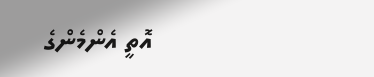އޮތީ އެންމެންގެ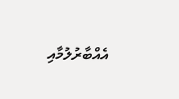އެއްބާރުލުމާއި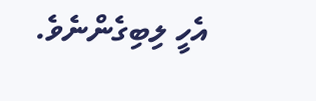އެހީ ލިބިގެންނެވެ.